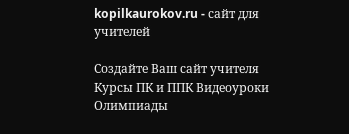kopilkaurokov.ru - сайт для учителей

Создайте Ваш сайт учителя Курсы ПК и ППК Видеоуроки Олимпиады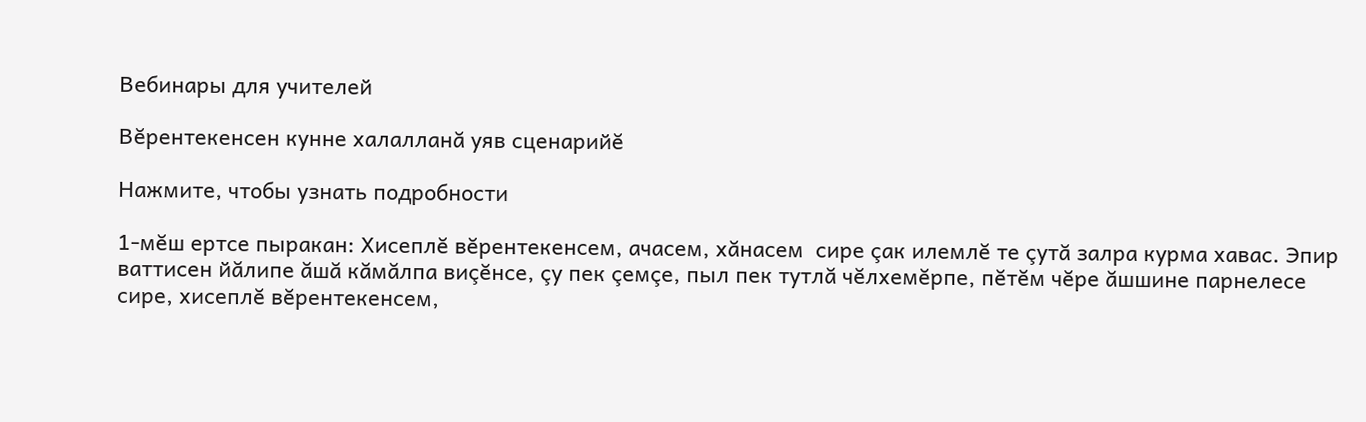Вебинары для учителей

Вĕрентекенсен кунне халалланă уяв сценарийĕ

Нажмите, чтобы узнать подробности

1-мĕш ертсе пыракан: Хисеплĕ вĕрентекенсем, ачасем, хăнасем  сире çак илемлĕ те çутă залра курма хавас. Эпир ваттисен йăлипе ăшă кăмăлпа виçĕнсе, çу пек çемçе, пыл пек тутлă чĕлхемĕрпе, пĕтĕм чĕре ăшшине парнелесе сире, хисеплĕ вĕрентекенсем,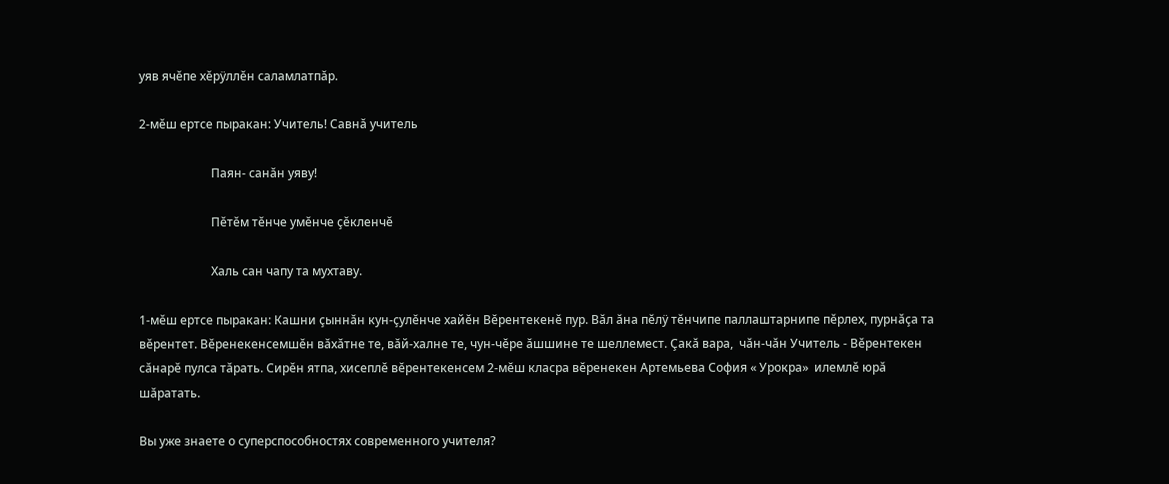уяв ячĕпе хĕрÿллĕн саламлатпăр.

2-мĕш ертсе пыракан: Учитель! Савнă учитель

                        Паян- санăн уяву!

                        Пĕтĕм тĕнче умĕнче çĕкленчĕ

                        Халь сан чапу та мухтаву.

1-мĕш ертсе пыракан: Кашни çыннăн кун-çулĕнче хайĕн Вĕрентекенĕ пур. Вăл ăна пĕлÿ тĕнчипе паллаштарнипе пĕрлех, пурнăçа та вĕрентет. Вĕренекенсемшĕн вăхăтне те, вăй-халне те, чун-чĕре ăшшине те шеллемест. Çакă вара,  чăн-чăн Учитель - Вĕрентекен сăнарĕ пулса тăрать. Сирĕн ятпа, хисеплĕ вĕрентекенсем 2-мĕш класра вĕренекен Артемьева София « Урокра»  илемлĕ юрă шăратать.

Вы уже знаете о суперспособностях современного учителя?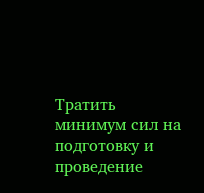Тратить минимум сил на подготовку и проведение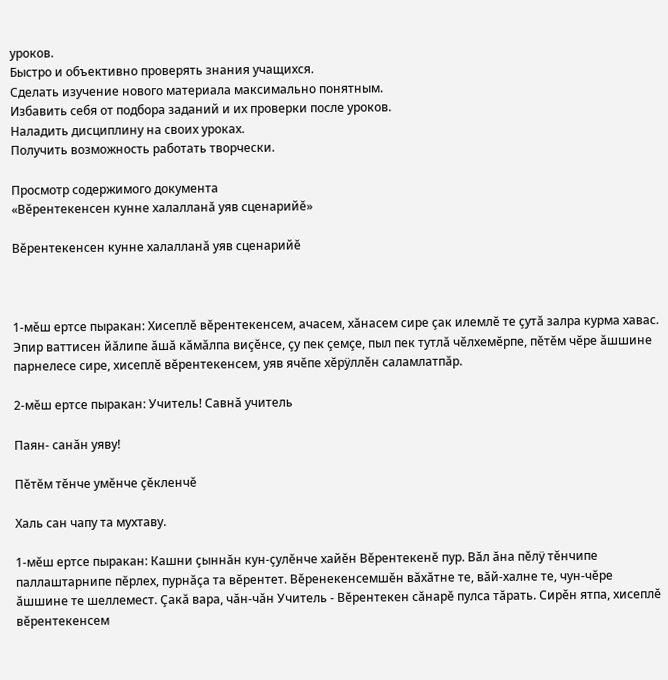уроков.
Быстро и объективно проверять знания учащихся.
Сделать изучение нового материала максимально понятным.
Избавить себя от подбора заданий и их проверки после уроков.
Наладить дисциплину на своих уроках.
Получить возможность работать творчески.

Просмотр содержимого документа
«Вĕрентекенсен кунне халалланă уяв сценарийĕ»

Вĕрентекенсен кунне халалланă уяв сценарийĕ



1-мĕш ертсе пыракан: Хисеплĕ вĕрентекенсем, ачасем, хăнасем сире çак илемлĕ те çутă залра курма хавас. Эпир ваттисен йăлипе ăшă кăмăлпа виçĕнсе, çу пек çемçе, пыл пек тутлă чĕлхемĕрпе, пĕтĕм чĕре ăшшине парнелесе сире, хисеплĕ вĕрентекенсем, уяв ячĕпе хĕрÿллĕн саламлатпăр.

2-мĕш ертсе пыракан: Учитель! Савнă учитель

Паян- санăн уяву!

Пĕтĕм тĕнче умĕнче çĕкленчĕ

Халь сан чапу та мухтаву.

1-мĕш ертсе пыракан: Кашни çыннăн кун-çулĕнче хайĕн Вĕрентекенĕ пур. Вăл ăна пĕлÿ тĕнчипе паллаштарнипе пĕрлех, пурнăçа та вĕрентет. Вĕренекенсемшĕн вăхăтне те, вăй-халне те, чун-чĕре ăшшине те шеллемест. Çакă вара, чăн-чăн Учитель - Вĕрентекен сăнарĕ пулса тăрать. Сирĕн ятпа, хисеплĕ вĕрентекенсем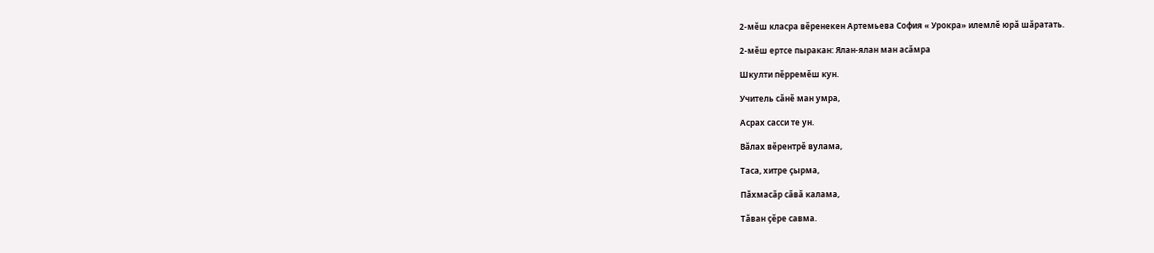2-мĕш класра вĕренекен Артемьева София « Урокра» илемлĕ юрă шăратать.

2-мĕш ертсе пыракан: Ялан-ялан ман асăмра

Шкулти пĕрремĕш кун.

Учитель сăнĕ ман умра,

Асрах сасси те ун.

Вăлах вĕрентрĕ вулама,

Таса, хитре çырма,

Пăхмасăр сăвă калама,

Тăван çĕре савма.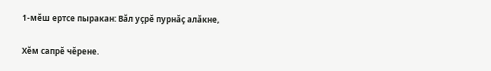1-мĕш ертсе пыракан: Вăл уçрĕ пурнăç алăкне,

Хĕм сапрĕ чĕрене.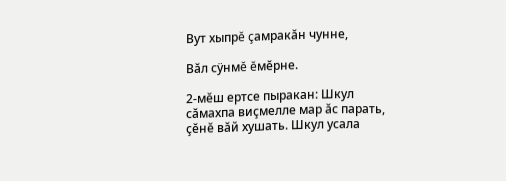Вут хыпрĕ çамракăн чунне,

Вăл сÿнмĕ ĕмĕрне.

2-мĕш ертсе пыракан: Шкул сăмахпа виçмелле мар ăс парать, çĕнĕ вăй хушать. Шкул усала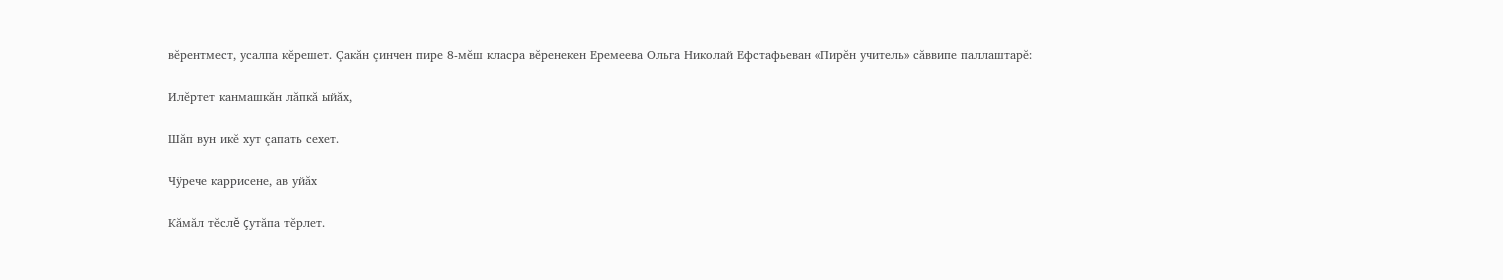вĕрентмест, усалпа кĕрешет. Çакăн çинчен пире 8-мĕш класра вĕренекен Еремеева Ольга Николай Ефстафьеван «Пирĕн учитель» сăввипе паллаштарĕ:

Илĕртет канмашкăн лăпкă ыйăх,

Шăп вун икĕ хут çапать сехет.

Чÿрече каррисене, ав уйăх

Кăмăл тĕслĕ çутăпа тĕрлет.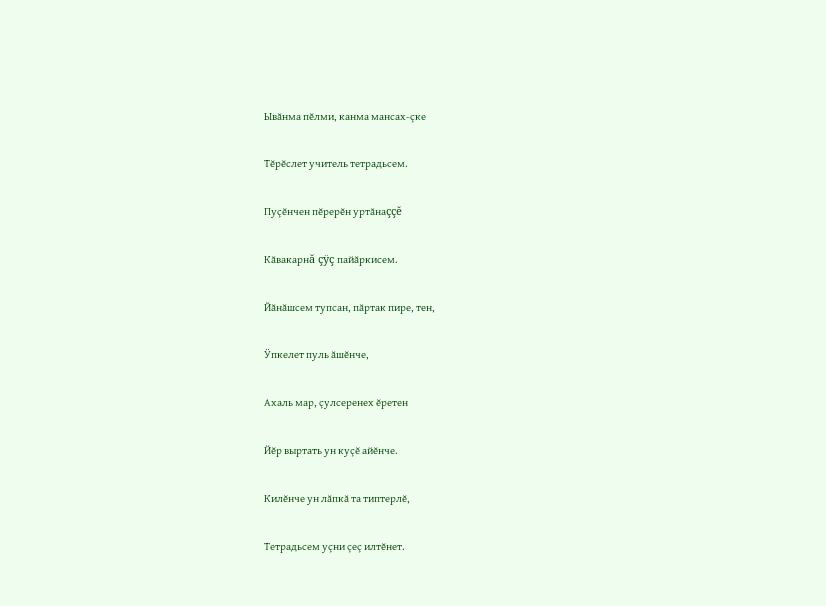Ывăнма пĕлми, канма мансах-çке

Тĕрĕслет учитель тетрадьсем.

Пуçĕнчен пĕрерĕн уртăнаççĕ

Кăвакарнă çÿç пайăркисем.

Йăнăшсем тупсан, пăртак пире, тен,

Ӱпкелет пуль ăшĕнче,

Ахаль мар, çулсеренех ĕретен

Йĕр выртать ун куçĕ айĕнче.

Килĕнче ун лăпкă та типтерлĕ,

Тетрадьсем уçни çеç илтĕнет.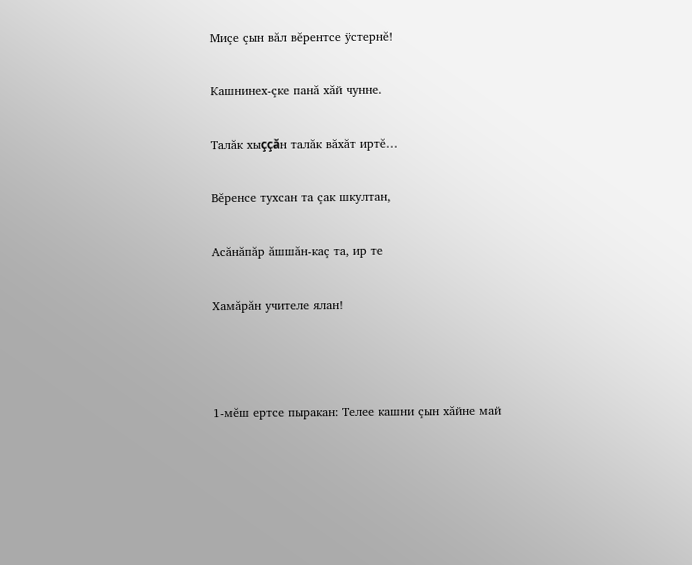Миçе çын вăл вĕрентсе ÿстернĕ!

Кашнинех-çке панă хăй чунне.

Талăк хыççăн талăк вăхăт иртĕ…

Вĕренсе тухсан та çак шкултан,

Асăнăпăр ăшшăн-каç та, ир те

Хамăрăн учителе ялан!



1-мĕш ертсе пыракан: Телее кашни çын хăйне май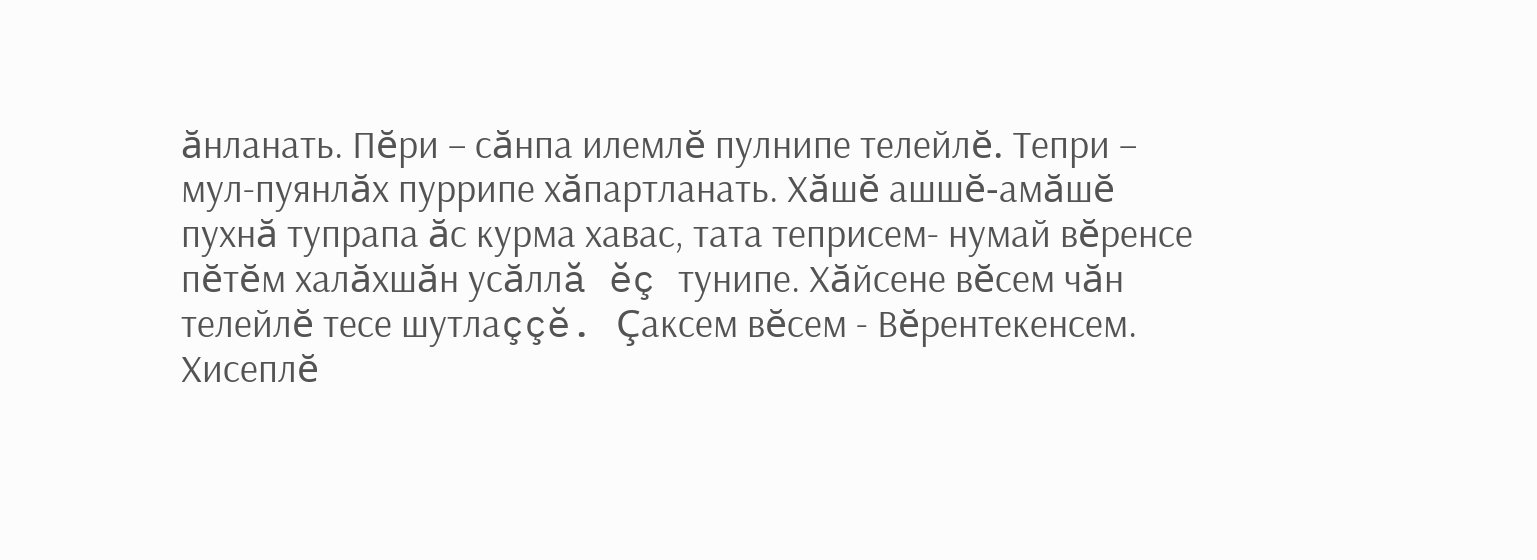ăнланать. Пĕри – сăнпа илемлĕ пулнипе телейлĕ. Тепри – мул-пуянлăх пуррипе хăпартланать. Хăшĕ ашшĕ-амăшĕ пухнă тупрапа ăс курма хавас, тата теприсем- нумай вĕренсе пĕтĕм халăхшăн усăллă ĕç тунипе. Хăйсене вĕсем чăн телейлĕ тесе шутлаççĕ. Çаксем вĕсем - Вĕрентекенсем. Хисеплĕ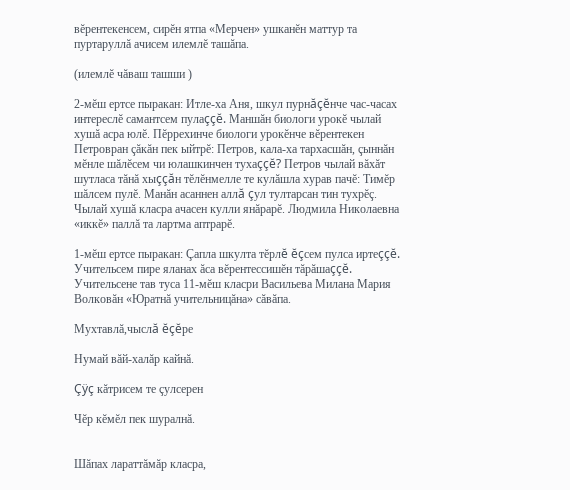вĕрентекенсем, сирĕн ятпа «Мерчен» ушканĕн маттур та пуртаруллă ачисем илемлĕ ташăпа.

(илемлĕ чăваш ташши )

2-мĕш ертсе пыракан: Итле-ха Аня, шкул пурнăçĕнче час-часах интереслĕ самантсем пулаççĕ. Маншăн биологи урокĕ чылай хушă асра юлĕ. Пĕррехинче биологи урокĕнче вĕрентекен Петровран çăкăн пек ыйтрĕ: Петров, кала-ха тархасшăн, çыннăн мĕнле шăлĕсем чи юлашкинчен тухаççĕ? Петров чылай вăхăт шутласа тăнă хыççăн тĕлĕнмелле те кулăшла хурав пачĕ: Тимĕр шăлсем пулĕ. Манăн асаннен аллă çул тултарсан тин тухрĕç. Чылай хушă класра ачасен кулли янăрарĕ. Людмила Николаевна «иккĕ» паллă та лартма аптрарĕ.

1-мĕш ертсе пыракан: Çапла шкулта тĕрлĕ ĕçсем пулса иртеççĕ. Учительсем пире яланах ăса вĕрентессишĕн тăрăшаççĕ. Учительсене тав туса 11-мĕш класри Васильева Милана Мария Волковăн «Юратнă учительницăна» сăвăпа.

Мухтавлă,чыслă ĕçĕре

Нумай вăй-халăр кайнă.

Çÿç кăтрисем те çулсерен

Чĕр кĕмĕл пек шуралнă.


Шăпах лараттăмăр класра,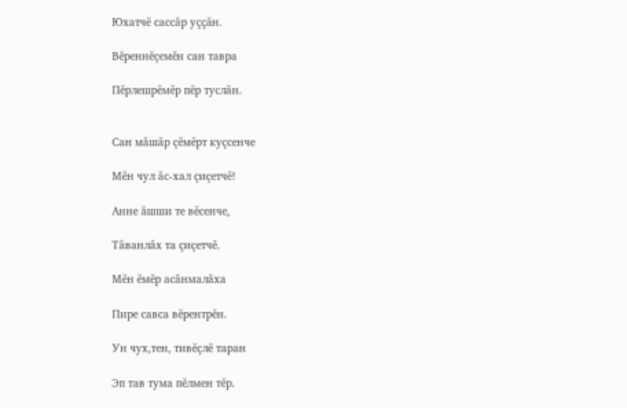Юхатчĕ сассăр уççăн.

Вĕреннĕçемĕн сан тавра

Пĕрлешрĕмĕр пĕр туслăн.


Сан мăшăр çĕмĕрт куçсенче

Мĕн чул ăс-хал çиçетчĕ!

Анне ăшши те вĕсенче,

Тăванлăх та çиçетчĕ.

Мĕн ĕмĕр асăнмалăха

Пире савса вĕрентрĕн.

Ун чух,тен, тивĕçлĕ таран

Эп тав тума пĕлмен тĕр.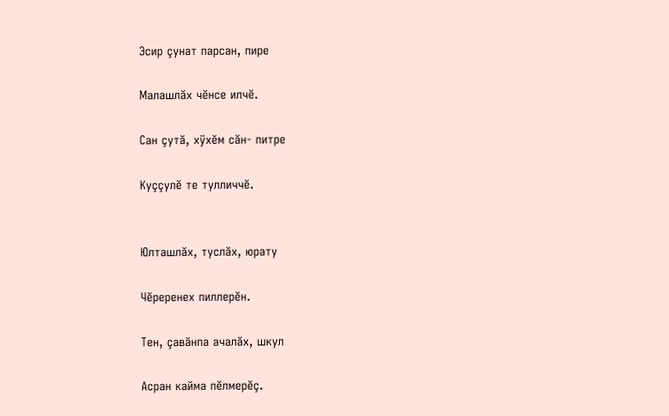Эсир çунат парсан, пире

Малашлăх чĕнсе илчĕ.

Сан çутă, хÿхĕм сăн- питре

Куççулĕ те тулличчĕ.


Юлташлăх, туслăх, юрату

Чĕреренех пиллерĕн.

Тен, çавăнпа ачалăх, шкул

Асран кайма пĕлмерĕç.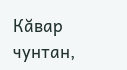Кăвар чунтан,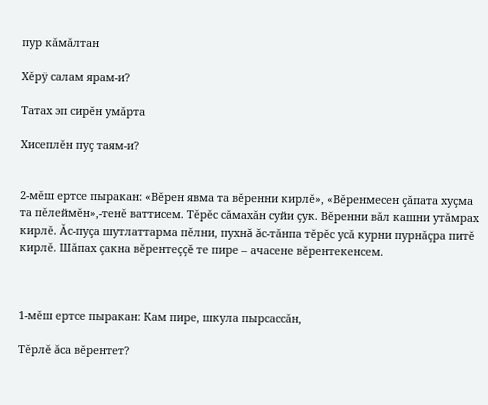пур кăмăлтан

Хĕрÿ салам ярам-и?

Татах эп сирĕн умăрта

Хисеплĕн пуç таям-и?


2-мĕш ертсе пыракан: «Вĕрен явма та вĕренни кирлĕ», «Вĕренмесен çăпата хуçма та пĕлеймĕн»,-тенĕ ваттисем. Тĕрĕс сăмахăн суйи çук. Вĕренни вăл кашни утăмрах кирлĕ. Ăс-пуçа шутлаттарма пĕлни, пухнă ăс-тăнпа тĕрĕс усă курни пурнăçра питĕ кирлĕ. Шăпах çакна вĕрентеççĕ те пире – ачасене вĕрентекенсем.



1-мĕш ертсе пыракан: Кам пире, шкула пырсассăн,

Тĕрлĕ ăса вĕрентет?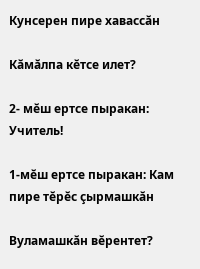Кунсерен пире хавассăн

Кăмăлпа кĕтсе илет?

2- мĕш ертсе пыракан: Учитель!

1-мĕш ертсе пыракан: Кам пире тĕрĕс çырмашкăн

Вуламашкăн вĕрентет?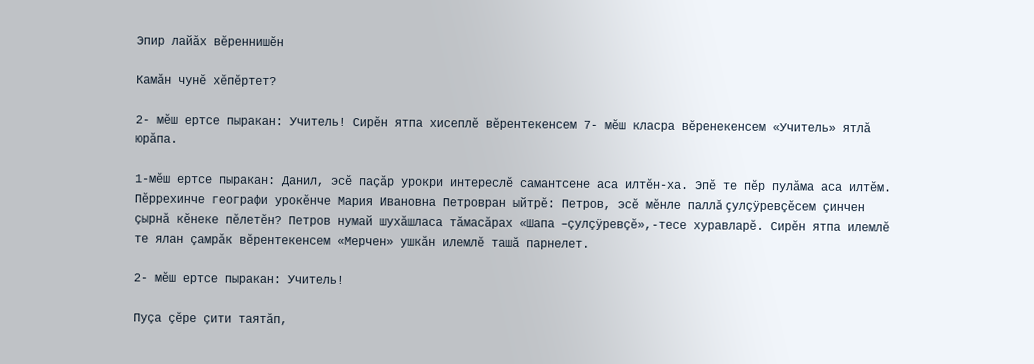Эпир лайăх вĕреннишĕн

Камăн чунĕ хĕпĕртет?

2- мĕш ертсе пыракан: Учитель! Сирĕн ятпа хисеплĕ вĕрентекенсем 7- мĕш класра вĕренекенсем «Учитель» ятлă юрăпа.

1-мĕш ертсе пыракан: Данил, эсĕ паçăр урокри интереслĕ самантсене аса илтĕн-ха. Эпĕ те пĕр пулăма аса илтĕм. Пĕррехинче географи урокĕнче Мария Ивановна Петровран ыйтрĕ: Петров, эсĕ мĕнле паллă çулçÿревçĕсем çинчен çырнă кĕнеке пĕлетĕн? Петров нумай шухăшласа тăмасăрах «Шапа –çулçÿревçĕ»,-тесе хуравларĕ. Сирĕн ятпа илемлĕ те ялан çамрăк вĕрентекенсем «Мерчен» ушкăн илемлĕ ташă парнелет.

2- мĕш ертсе пыракан: Учитель!

Пуçа çĕре çити таятăп,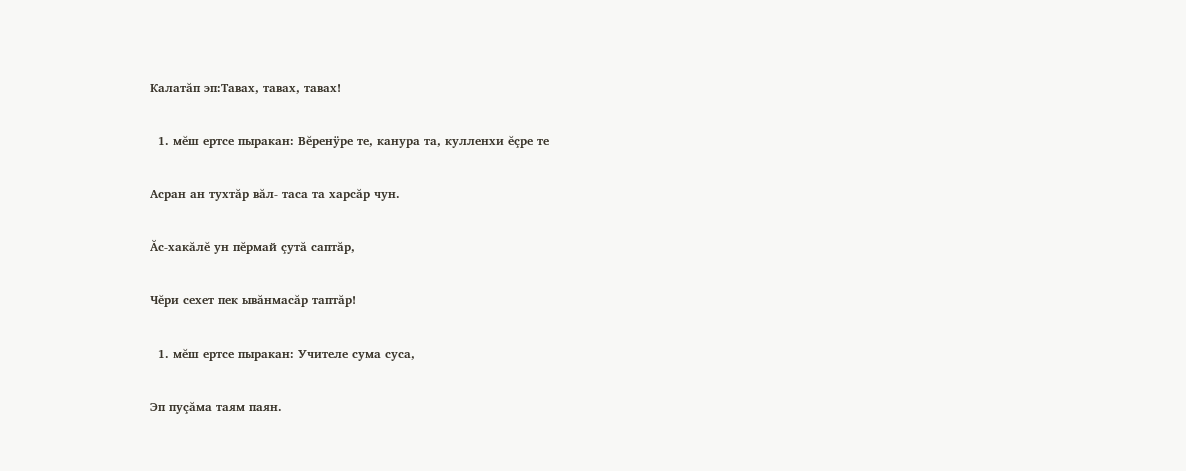Калатăп эп:Тавах, тавах, тавах!

  1. мĕш ертсе пыракан: Вĕренÿре те, канура та, кулленхи ĕçре те

Асран ан тухтăр вăл- таса та харсăр чун.

Ăс-хакăлĕ ун пĕрмай çутă саптăр,

Чĕри сехет пек ывăнмасăр таптăр!

  1. мĕш ертсе пыракан: Учителе сума суса,

Эп пуçăма таям паян.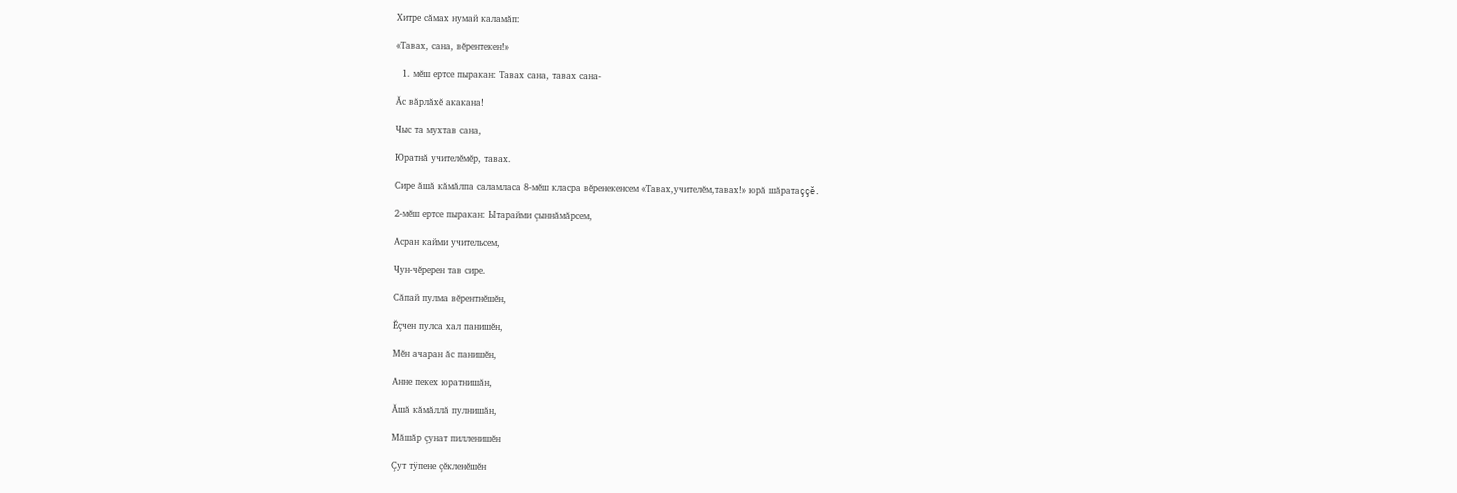Хитре сăмах нумай каламăп:

«Тавах, сана, вĕрентекен!»

  1. мĕш ертсе пыракан: Тавах сана, тавах сана-

Ăс вăрлăхĕ акакана!

Чыс та мухтав сана,

Юратнă учителĕмĕр, тавах.

Сире ăшă кăмăлпа саламласа 8-мĕш класра вĕренекенсем «Тавах,учителĕм,тавах!» юрă шăратаççĕ.

2-мĕш ертсе пыракан: Ытарайми çыннăмăрсем,

Асран кайми учительсем,

Чун-чĕререн тав сире.

Сăпай пулма вĕрентнĕшĕн,

Ĕçчен пулса хал панишĕн,

Мĕн ачаран ăс панишĕн,

Анне пекех юратнишăн,

Ăшă кăмăллă пулнишăн,

Мăшăр çунат пилленишĕн

Çут тÿпене çĕкленĕшĕн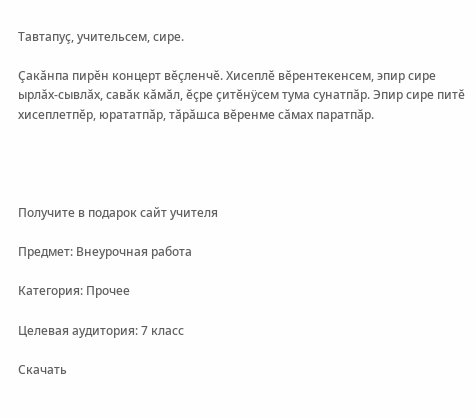Тавтапуç, учительсем, сире.

Çакăнпа пирĕн концерт вĕçленчĕ. Хисеплĕ вĕрентекенсем, эпир сире ырлăх-сывлăх, савăк кăмăл, ĕçре çитĕнÿсем тума сунатпăр. Эпир сире питĕ хисеплетпĕр, юрататпăр, тăрăшса вĕренме сăмах паратпăр.




Получите в подарок сайт учителя

Предмет: Внеурочная работа

Категория: Прочее

Целевая аудитория: 7 класс

Скачать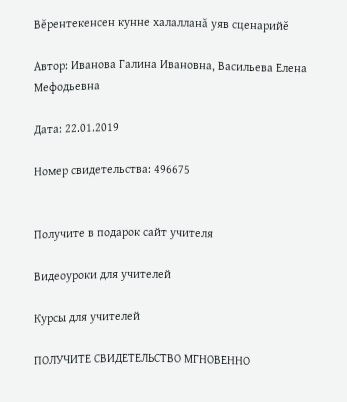Вĕрентекенсен кунне халалланă уяв сценарийĕ

Автор: Иванова Галина Ивановна, Васильева Елена Мефодьевна

Дата: 22.01.2019

Номер свидетельства: 496675


Получите в подарок сайт учителя

Видеоуроки для учителей

Курсы для учителей

ПОЛУЧИТЕ СВИДЕТЕЛЬСТВО МГНОВЕННО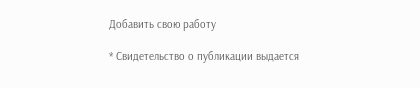Добавить свою работу

* Свидетельство о публикации выдается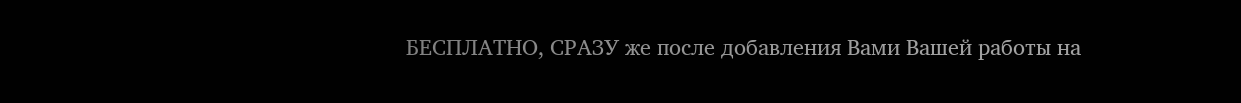БЕСПЛАТНО, СРАЗУ же после добавления Вами Вашей работы на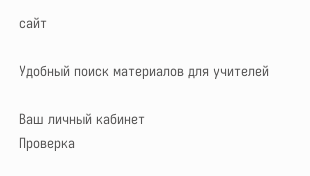сайт

Удобный поиск материалов для учителей

Ваш личный кабинет
Проверка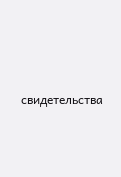свидетельства